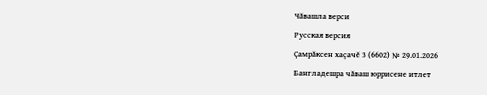Чăвашла верси
Русская версия
Çамрăксен хаçачĕ 3 (6602) № 29.01.2026
Бангладешра чăваш юррисене итлет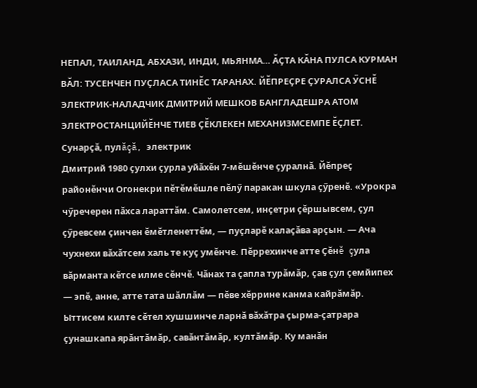НЕПАЛ, ТАИЛАНД, АБХАЗИ, ИНДИ, МЬЯНМА… ĂÇТА КĂНА ПУЛСА КУРМАН ВĂЛ: ТУСЕНЧЕН ПУÇЛАСА ТИНĔС ТАРАНАХ. ЙĔПРЕÇРЕ ÇУРАЛСА ӲСНĔ ЭЛЕКТРИК-НАЛАДЧИК ДМИТРИЙ МЕШКОВ БАНГЛАДЕШРА АТОМ ЭЛЕКТРОСТАНЦИЙĔНЧЕ ТИЕВ ÇĔКЛЕКЕН МЕХАНИЗМСЕМПЕ ĔÇЛЕТ.
Сунарçă, пулăçă, электрик
Дмитрий 1980 çулхи çурла уйăхĕн 7-мĕшĕнче çуралнă. Йĕпреç районĕнчи Огонекри пĕтĕмĕшле пĕлӳ паракан шкула çӳренĕ. «Урокра чӳречерен пăхса лараттăм. Самолетсем, инçетри çĕршывсем, çул çӳревсем çинчен ĕмĕтленеттĕм, — пуçларĕ калаçăва арçын. — Ача чухнехи вăхăтсем халь те куç умĕнче. Пĕррехинче атте Çĕнĕ çула вăрманта кĕтсе илме сĕнчĕ. Чăнах та çапла турăмăр, çав çул çемйипех — эпĕ, анне, атте тата шăллăм — пĕве хĕррине канма кайрăмăр. Ыттисем килте сĕтел хушшинче ларнă вăхăтра çырма-çатрара çунашкапа ярăнтăмăр, савăнтăмăр, култăмăр. Ку манăн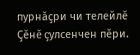пурнăçри чи телейлĕ Çĕнĕ çулсенчен пĕри.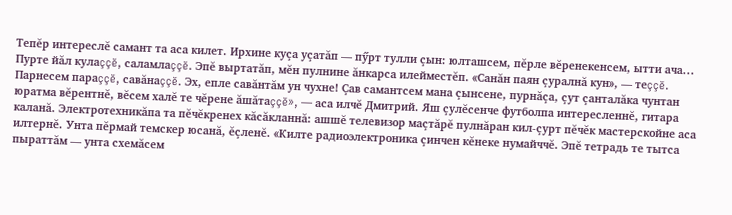Тепĕр интереслĕ самант та аса килет. Ирхине куçа уçатăп — пӳрт тулли çын: юлташсем, пĕрле вĕренекенсем, ытти ача... Пурте йăл кулаççĕ, саламлаççĕ. Эпĕ выртатăп, мĕн пулнине ăнкарса илейместĕп. «Санăн паян çуралнă кун», — теççĕ. Парнесем параççĕ, савăнаççĕ. Эх, епле савăнтăм ун чухне! Çав самантсем мана çынсене, пурнăçа, çут çанталăка чунтан юратма вĕрентнĕ, вĕсем халĕ те чĕрене ăшăтаççĕ», — аса илчĕ Дмитрий. Яш çулĕсенче футболпа интересленнĕ, гитара каланă. Электротехникăпа та пĕчĕкренех кăсăкланнă: ашшĕ телевизор маçтăрĕ пулнăран кил-çурт пĕчĕк мастерскойне аса илтернĕ. Унта пĕрмай темскер юсанă, ĕçленĕ. «Килте радиоэлектроника çинчен кĕнеке нумайччĕ. Эпĕ тетрадь те тытса пыраттăм — унта схемăсем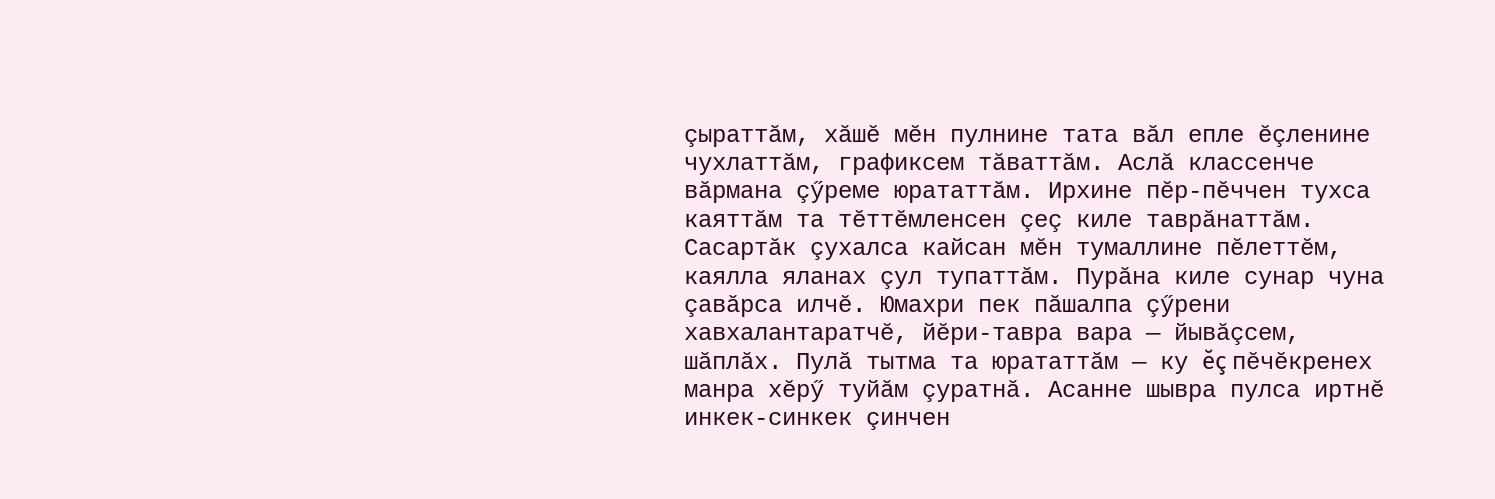çыраттăм, хăшĕ мĕн пулнине тата вăл епле ĕçленине чухлаттăм, графиксем тăваттăм. Аслă классенче вăрмана çӳреме юрататтăм. Ирхине пĕр-пĕччен тухса каяттăм та тĕттĕмленсен çеç киле таврăнаттăм. Сасартăк çухалса кайсан мĕн тумаллине пĕлеттĕм, каялла яланах çул тупаттăм. Пурăна киле сунар чуна çавăрса илчĕ. Юмахри пек пăшалпа çӳрени хавхалантаратчĕ, йĕри-тавра вара — йывăçсем, шăплăх. Пулă тытма та юрататтăм — ку ĕç пĕчĕкренех манра хĕрӳ туйăм çуратнă. Асанне шывра пулса иртнĕ инкек-синкек çинчен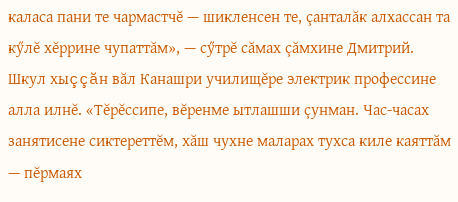каласа пани те чармастчĕ — шикленсен те, çанталăк алхассан та кӳлĕ хĕррине чупаттăм», — сӳтрĕ сăмах çăмхине Дмитрий. Шкул хыççăн вăл Канашри училищĕре электрик профессине алла илнĕ. «Тĕрĕссипе, вĕренме ытлашши çунман. Час-часах занятисене сиктереттĕм, хăш чухне маларах тухса киле каяттăм — пĕрмаях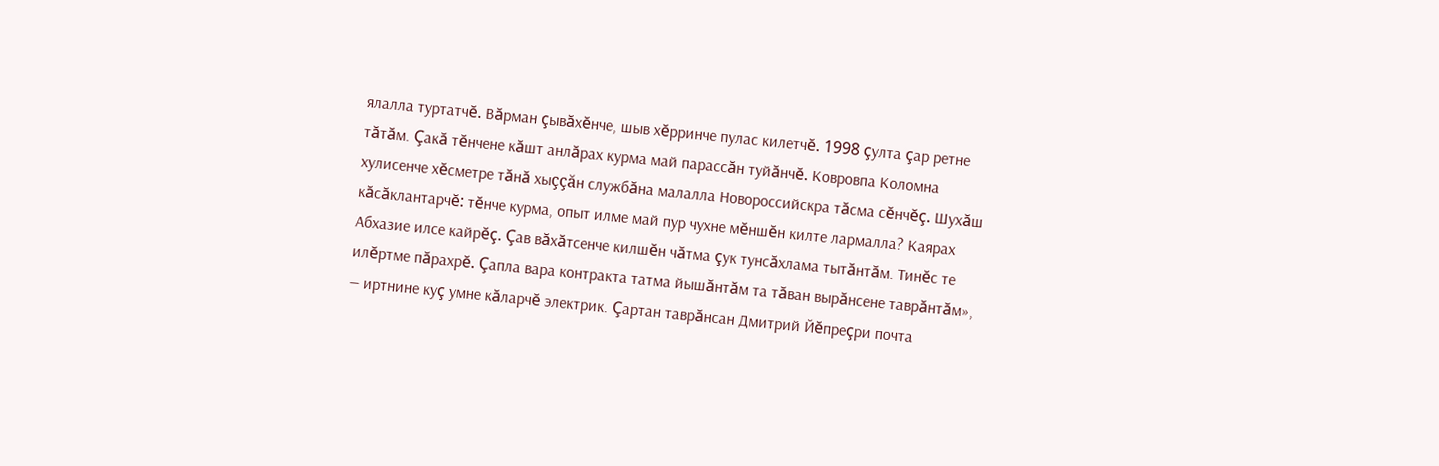ялалла туртатчĕ. Вăрман çывăхĕнче, шыв хĕрринче пулас килетчĕ. 1998 çулта çар ретне тăтăм. Çакă тĕнчене кăшт анлăрах курма май парассăн туйăнчĕ. Ковровпа Коломна хулисенче хĕсметре тăнă хыççăн службăна малалла Новороссийскра тăсма сĕнчĕç. Шухăш кăсăклантарчĕ: тĕнче курма, опыт илме май пур чухне мĕншĕн килте лармалла? Каярах Абхазие илсе кайрĕç. Çав вăхăтсенче килшĕн чăтма çук тунсăхлама тытăнтăм. Тинĕс те илĕртме пăрахрĕ. Çапла вара контракта татма йышăнтăм та тăван вырăнсене таврăнтăм», — иртнине куç умне кăларчĕ электрик. Çартан таврăнсан Дмитрий Йĕпреçри почта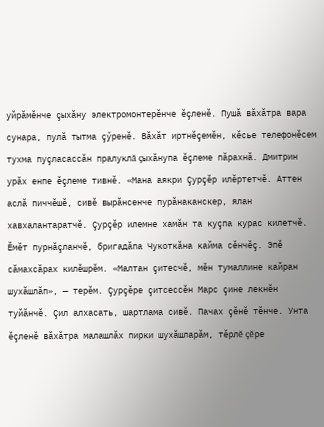уйрăмĕнче çыхăну электромонтерĕнче ĕçленĕ. Пушă вăхăтра вара сунара, пулă тытма çӳренĕ. Вăхăт иртнĕçемĕн, кĕсье телефонĕсем тухма пуçласассăн пралуклă çыхăнупа ĕçлеме пăрахнă. Дмитрин урăх енпе ĕçлеме тивнĕ. «Мана аякри Çурçĕр илĕртетчĕ. Аттен аслă пиччĕшĕ, сивĕ вырăнсенче пурăнаканскер, ялан хавхалантаратчĕ. Çурçĕр илемне хамăн та куçпа курас килетчĕ. Ĕмĕт пурнăçланчĕ, бригадăпа Чукоткăна кайма сĕнчĕç. Эпĕ сăмахсăрах килĕшрĕм. «Малтан çитесчĕ, мĕн тумаллине кайран шухăшлăп», — терĕм. Çурçĕре çитсессĕн Марс çине лекнĕн туйăнчĕ. Çил алхасать, шартлама сивĕ. Пачах çĕнĕ тĕнче. Унта ĕçленĕ вăхăтра малашлăх пирки шухăшларăм, тĕрлĕ çĕре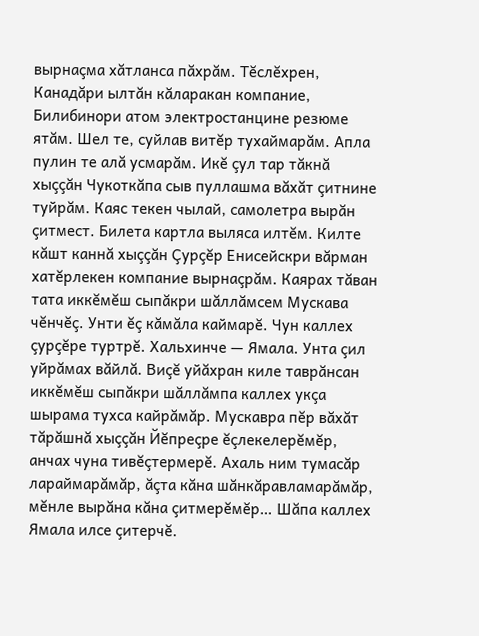вырнаçма хăтланса пăхрăм. Тĕслĕхрен, Канадăри ылтăн кăларакан компание, Билибинори атом электростанцине резюме ятăм. Шел те, суйлав витĕр тухаймарăм. Апла пулин те алă усмарăм. Икĕ çул тар тăкнă хыççăн Чукоткăпа сыв пуллашма вăхăт çитнине туйрăм. Каяс текен чылай, самолетра вырăн çитмест. Билета картла выляса илтĕм. Килте кăшт каннă хыççăн Çурçĕр Енисейскри вăрман хатĕрлекен компание вырнаçрăм. Каярах тăван тата иккĕмĕш сыпăкри шăллăмсем Мускава чĕнчĕç. Унти ĕç кăмăла каймарĕ. Чун каллех çурçĕре туртрĕ. Хальхинче — Ямала. Унта çил уйрăмах вăйлă. Виçĕ уйăхран киле таврăнсан иккĕмĕш сыпăкри шăллăмпа каллех укçа шырама тухса кайрăмăр. Мускавра пĕр вăхăт тăрăшнă хыççăн Йĕпреçре ĕçлекелерĕмĕр, анчах чуна тивĕçтермерĕ. Ахаль ним тумасăр лараймарăмăр, ăçта кăна шăнкăравламарăмăр, мĕнле вырăна кăна çитмерĕмĕр… Шăпа каллех Ямала илсе çитерчĕ.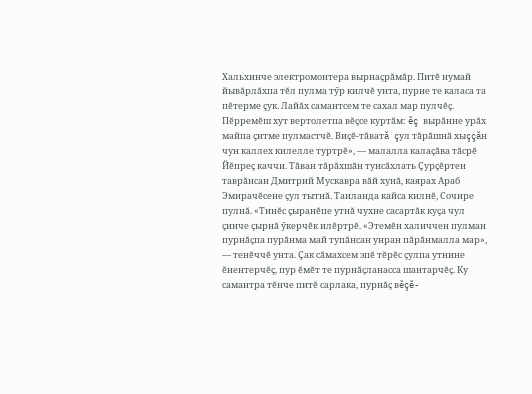Хальхинче электромонтера вырнаçрăмăр. Питĕ нумай йывăрлăхпа тĕл пулма тӳр килчĕ унта, пурне те каласа та пĕтерме çук. Лайăх самантсем те сахал мар пулчĕç. Пĕрремĕш хут вертолетпа вĕçсе куртăм: ĕç вырăнне урăх майпа çитме пулмастчĕ. Виçĕ-тăватă çул тăрăшнă хыççăн чун каллех килелле туртрĕ», — малалла калаçăва тăсрĕ Йĕпреç каччи. Тăван тăрăхшăн тунсăхлать Çурçĕртен таврăнсан Дмитрий Мускавра вăй хунă, каярах Араб Эмирачĕсене çул тытнă. Таиланда кайса килнĕ, Сочире пулнă. «Тинĕс çыранĕпе утнă чухне сасартăк куçа чул çинче çырнă ӳкерчĕк илĕртрĕ. «Этемĕн халиччен пулман пурнăçпа пурăнма май тупăнсан унран пăрăнмалла мар», — тенĕччĕ унта. Çак сăмахсем эпĕ тĕрĕс çулпа утнине ĕнентерчĕç, пур ĕмĕт те пурнăçланасса шантарчĕç. Ку самантра тĕнче питĕ сарлака, пурнăç вĕçĕ-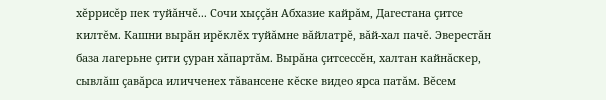хĕррисĕр пек туйăнчĕ... Сочи хыççăн Абхазие кайрăм, Дагестана çитсе килтĕм. Кашни вырăн ирĕклĕх туйăмне вăйлатрĕ, вăй-хал пачĕ. Эверестăн база лагерьне çити çуран хăпартăм. Вырăна çитсессĕн, халтан кайнăскер, сывлăш çавăрса иличченех тăвансене кĕске видео ярса патăм. Вĕсем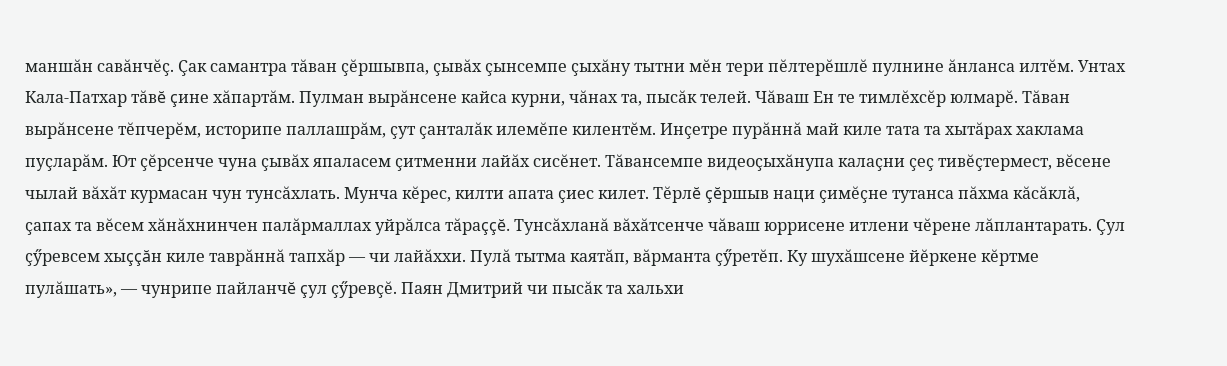маншăн савăнчĕç. Çак самантра тăван çĕршывпа, çывăх çынсемпе çыхăну тытни мĕн тери пĕлтерĕшлĕ пулнине ăнланса илтĕм. Унтах Кала-Патхар тăвĕ çине хăпартăм. Пулман вырăнсене кайса курни, чăнах та, пысăк телей. Чăваш Ен те тимлĕхсĕр юлмарĕ. Тăван вырăнсене тĕпчерĕм, историпе паллашрăм, çут çанталăк илемĕпе килентĕм. Инçетре пурăннă май киле тата та хытăрах хаклама пуçларăм. Ют çĕрсенче чуна çывăх япаласем çитменни лайăх сисĕнет. Тăвансемпе видеоçыхăнупа калаçни çеç тивĕçтермест, вĕсене чылай вăхăт курмасан чун тунсăхлать. Мунча кĕрес, килти апата çиес килет. Тĕрлĕ çĕршыв наци çимĕçне тутанса пăхма кăсăклă, çапах та вĕсем хăнăхнинчен палăрмаллах уйрăлса тăраççĕ. Тунсăхланă вăхăтсенче чăваш юррисене итлени чĕрене лăплантарать. Çул çӳревсем хыççăн киле таврăннă тапхăр — чи лайăххи. Пулă тытма каятăп, вăрманта çӳретĕп. Ку шухăшсене йĕркене кĕртме пулăшать», — чунрипе пайланчĕ çул çӳревçĕ. Паян Дмитрий чи пысăк та хальхи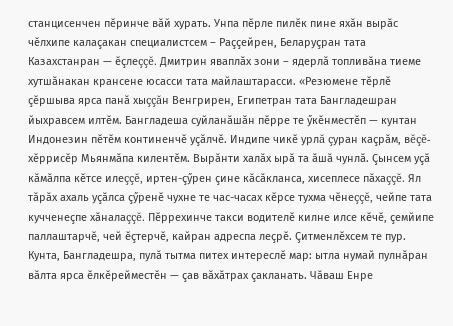станцисенчен пĕринче вăй хурать. Унпа пĕрле пилĕк пине яхăн вырăс чĕлхипе калаçакан специалистсем – Раççейрен, Беларуçран тата Казахстанран — ĕçлеççĕ. Дмитрин яваплăх зони – ядерлă топливăна тиеме хутшăнакан крансене юсасси тата майлаштарасси. «Резюмене тĕрлĕ çĕршыва ярса панă хыççăн Венгрирен, Египетран тата Бангладешран йыхравсем илтĕм. Бангладеша суйланăшăн пĕрре те ӳкĕнместĕп — кунтан Индонезин пĕтĕм континенчĕ уçăлчĕ. Индипе чикĕ урлă çуран каçрăм, вĕçĕ-хĕррисĕр Мьянмăпа килентĕм. Вырăнти халăх ырă та ăшă чунлă. Çынсем уçă кăмăлпа кĕтсе илеççĕ, иртен-çӳрен çине кăсăкланса, хисеплесе пăхаççĕ. Ял тăрăх ахаль уçăлса çӳренĕ чухне те час-часах кĕрсе тухма чĕнеççĕ, чейпе тата кучченеçпе хăналаççĕ. Пĕррехинче такси водителĕ килне илсе кĕчĕ, çемйипе паллаштарчĕ, чей ĕçтерчĕ, кайран адреспа леçрĕ. Çитменлĕхсем те пур. Кунта, Бангладешра, пулă тытма питех интереслĕ мар: ытла нумай пулнăран вăлта ярса ĕлкĕрейместĕн — çав вăхăтрах çакланать. Чăваш Енре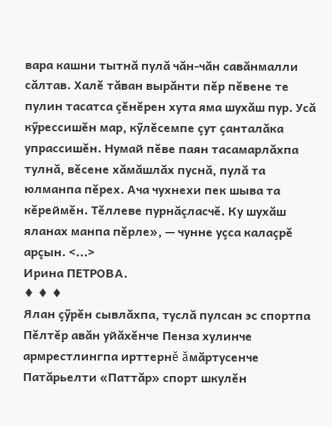вара кашни тытнă пулă чăн-чăн савăнмалли сăлтав. Халĕ тăван вырăнти пĕр пĕвене те пулин тасатса çĕнĕрен хута яма шухăш пур. Усă кӳрессишĕн мар, кӳлĕсемпе çут çанталăка упрассишĕн. Нумай пĕве паян тасамарлăхпа тулнă, вĕсене хăмăшлăх пуснă, пулă та юлманпа пĕрех. Ача чухнехи пек шыва та кĕреймĕн. Тĕллеве пурнăçласчĕ. Ку шухăш яланах манпа пĕрле», — чунне уçса калаçрĕ арçын. <...>
Ирина ПЕТРОВА.
♦ ♦ ♦
Ялан çӳрĕн сывлăхпа, туслă пулсан эс спортпа
Пĕлтĕр авăн уйăхĕнче Пенза хулинче армрестлингпа ирттернĕ ăмăртусенче Патăрьелти «Паттăр» спорт шкулĕн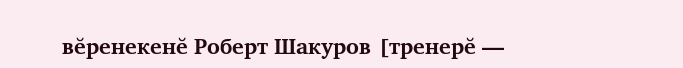вĕренекенĕ Роберт Шакуров [тренерĕ —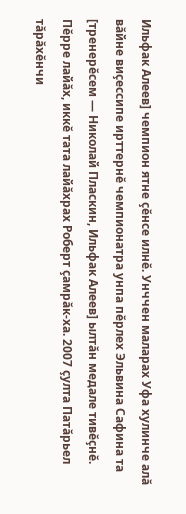Ильфак Алеев] чемпион ятне çĕнсе илнĕ. Унччен маларах Уфа хулинче алă вăйне виçессипе ирттернĕ чемпионатра унпа пĕрлех Эльвина Сафина та [тренерĕсем — Николай Пласкин, Ильфак Алеев] ылтăн медале тивĕçнĕ.
Пĕрре лайăх, иккĕ тата лайăхрах Роберт çамрăк-ха. 2007 çулта Патăрьел тăрăхĕнчи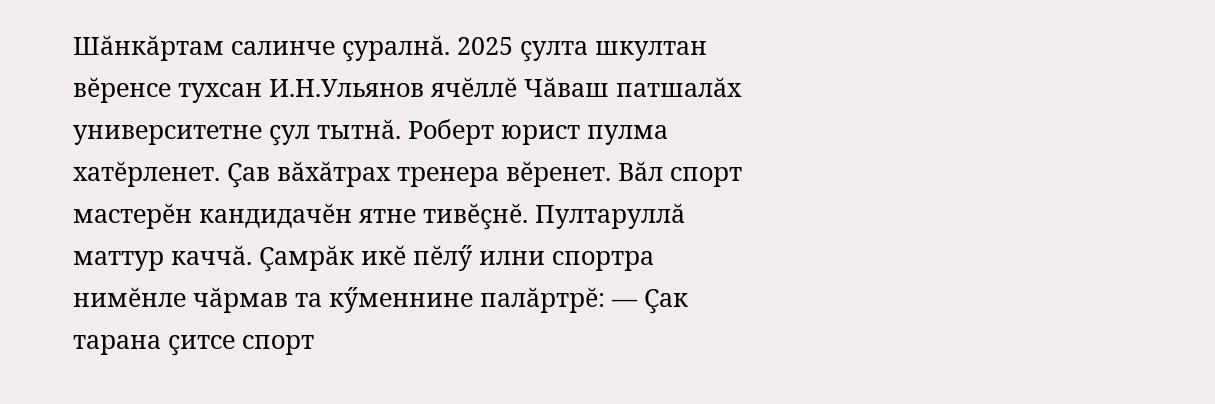Шăнкăртам салинче çуралнă. 2025 çулта шкултан вĕренсе тухсан И.Н.Ульянов ячĕллĕ Чăваш патшалăх университетне çул тытнă. Роберт юрист пулма хатĕрленет. Çав вăхăтрах тренера вĕренет. Вăл спорт мастерĕн кандидачĕн ятне тивĕçнĕ. Пултаруллă маттур каччă. Çамрăк икĕ пĕлӳ илни спортра нимĕнле чăрмав та кӳменнине палăртрĕ: — Çак тарана çитсе спорт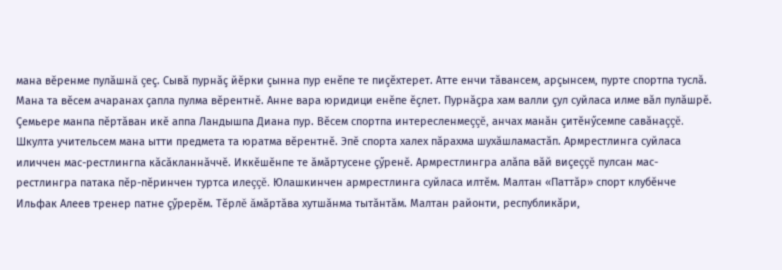мана вĕренме пулăшнă çеç. Сывă пурнăç йĕрки çынна пур енĕпе те пиçĕхтерет. Атте енчи тăвансем, арçынсем, пурте спортпа туслă. Мана та вĕсем ачаранах çапла пулма вĕрентнĕ. Анне вара юридици енĕпе ĕçлет. Пурнăçра хам валли çул суйласа илме вăл пулăшрĕ. Çемьере манпа пĕртăван икĕ аппа Ландышпа Диана пур. Вĕсем спортпа интересленмеççĕ, анчах манăн çитĕнӳсемпе савăнаççĕ. Шкулта учительсем мана ытти предмета та юратма вĕрентнĕ. Эпĕ спорта халех пăрахма шухăшламастăп. Армрестлинга суйласа иличчен мас-рестлингпа кăсăкланнăччĕ. Иккĕшĕнпе те ăмăртусене çӳренĕ. Армрестлингра алăпа вăй виçеççĕ пулсан мас-рестлингра патака пĕр-пĕринчен туртса илеççĕ. Юлашкинчен армрестлинга суйласа илтĕм. Малтан «Паттăр» спорт клубĕнче Ильфак Алеев тренер патне çӳрерĕм. Тĕрлĕ ăмăртăва хутшăнма тытăнтăм. Малтан районти, республикăри,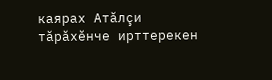каярах Атăлçи тăрăхĕнче ирттерекен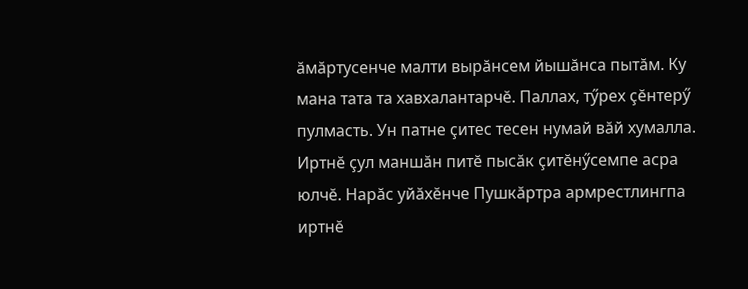ăмăртусенче малти вырăнсем йышăнса пытăм. Ку мана тата та хавхалантарчĕ. Паллах, тӳрех çĕнтерӳ пулмасть. Ун патне çитес тесен нумай вăй хумалла. Иртнĕ çул маншăн питĕ пысăк çитĕнӳсемпе асра юлчĕ. Нарăс уйăхĕнче Пушкăртра армрестлингпа иртнĕ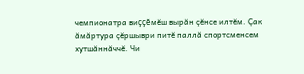чемпионатра виççĕмĕш вырăн çĕнсе илтĕм. Çак ăмăртура çĕршыври питĕ паллă спортсменсем хутшăннăччĕ. Чи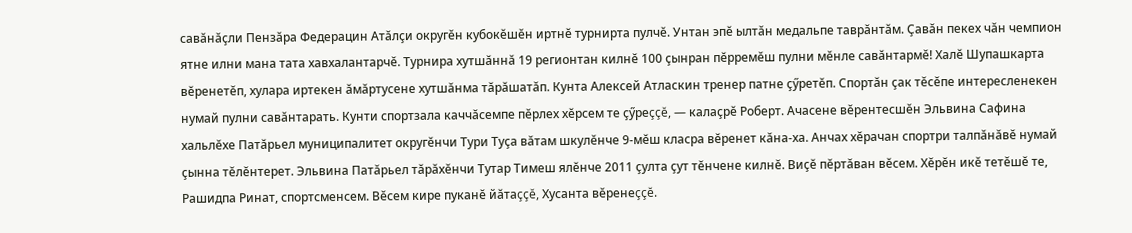савăнăçли Пензăра Федерацин Атăлçи округĕн кубокĕшĕн иртнĕ турнирта пулчĕ. Унтан эпĕ ылтăн медальпе таврăнтăм. Çавăн пекех чăн чемпион ятне илни мана тата хавхалантарчĕ. Турнира хутшăннă 19 регионтан килнĕ 100 çынран пĕрремĕш пулни мĕнле савăнтармĕ! Халĕ Шупашкарта вĕренетĕп, хулара иртекен ăмăртусене хутшăнма тăрăшатăп. Кунта Алексей Атласкин тренер патне çӳретĕп. Спортăн çак тĕсĕпе интересленекен нумай пулни савăнтарать. Кунти спортзала каччăсемпе пĕрлех хĕрсем те çӳреççĕ, — калаçрĕ Роберт. Ачасене вĕрентесшĕн Эльвина Сафина хальлĕхе Патăрьел муниципалитет округĕнчи Тури Туçа вăтам шкулĕнче 9-мĕш класра вĕренет кăна-ха. Анчах хĕрачан спортри талпăнăвĕ нумай çынна тĕлĕнтерет. Эльвина Патăрьел тăрăхĕнчи Тутар Тимеш ялĕнче 2011 çулта çут тĕнчене килнĕ. Виçĕ пĕртăван вĕсем. Хĕрĕн икĕ тетĕшĕ те, Рашидпа Ринат, спортсменсем. Вĕсем кире пуканĕ йăтаççĕ, Хусанта вĕренеççĕ.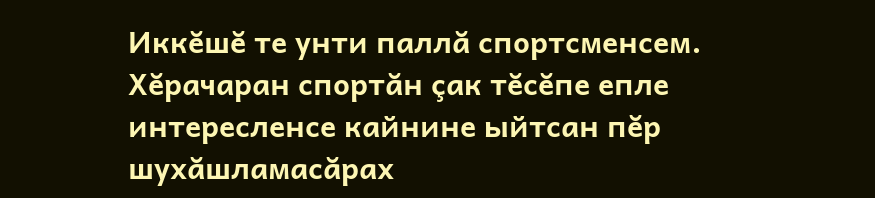Иккĕшĕ те унти паллă спортсменсем. Хĕрачаран спортăн çак тĕсĕпе епле интересленсе кайнине ыйтсан пĕр шухăшламасăрах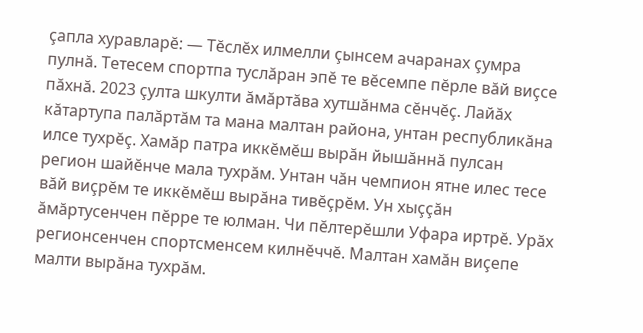çапла хуравларĕ: — Тĕслĕх илмелли çынсем ачаранах çумра пулнă. Тетесем спортпа туслăран эпĕ те вĕсемпе пĕрле вăй виçсе пăхнă. 2023 çулта шкулти ăмăртăва хутшăнма сĕнчĕç. Лайăх кăтартупа палăртăм та мана малтан района, унтан республикăна илсе тухрĕç. Хамăр патра иккĕмĕш вырăн йышăннă пулсан регион шайĕнче мала тухрăм. Унтан чăн чемпион ятне илес тесе вăй виçрĕм те иккĕмĕш вырăна тивĕçрĕм. Ун хыççăн ăмăртусенчен пĕрре те юлман. Чи пĕлтерĕшли Уфара иртрĕ. Урăх регионсенчен спортсменсем килнĕччĕ. Малтан хамăн виçепе малти вырăна тухрăм.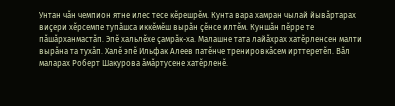Унтан чăн чемпион ятне илес тесе кĕрешрĕм. Кунта вара хамран чылай йывăртарах виçери хĕрсемпе тупăшса иккĕмĕш вырăн çĕнсе илтĕм. Куншăн пĕрре те пăшăрханмастăп. Эпĕ хальлĕхе çамрăк-ха. Малашне тата лайăхрах хатĕрленсен малти вырăна та тухăп. Халĕ эпĕ Ильфак Алеев патĕнче тренировкăсем ирттеретĕп. Вăл маларах Роберт Шакурова ăмăртусене хатĕрленĕ.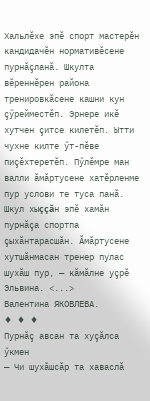Хальлĕхе эпĕ спорт мастерĕн кандидачĕн нормативĕсене пурнăçланă. Шкулта вĕреннĕрен района тренировкăсене кашни кун çӳрейместĕп. Эрнере икĕ хутчен çитсе килетĕп. Ытти чухне килте ӳт-пĕве пиçĕхтеретĕп. Пӳлĕмре ман валли ăмăртусене хатĕрленме пур услови те туса панă. Шкул хыççăн эпĕ хамăн пурнăçа спортпа çыхăнтарасшăн. Ăмăртусене хутшăнмасан тренер пулас шухăш пур, — кăмăлне уçрĕ Эльвина. <...>
Валентина ЯКОВЛЕВА.
♦ ♦ ♦
Пурнăç авсан та хуçăлса ӳкмен
— Чи шухăшсăр та хаваслă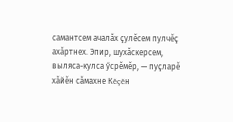самантсем ачалăх çулĕсем пулчĕç ахăртнех. Эпир, шухăскерсем, выляса-кулса ӳсрĕмĕр, — пуçларĕ хăйĕн сăмахне Кĕçĕн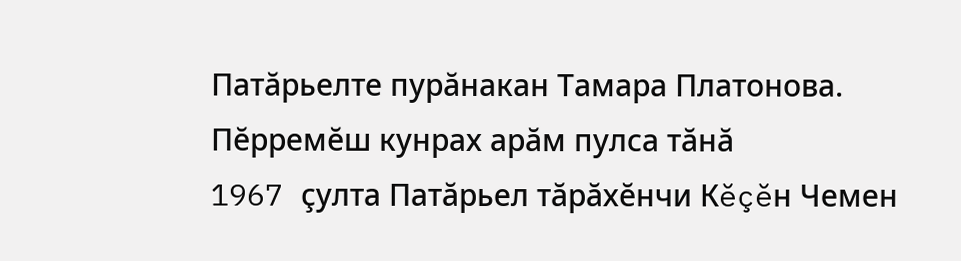Патăрьелте пурăнакан Тамара Платонова.
Пĕрремĕш кунрах арăм пулса тăнă
1967 çулта Патăрьел тăрăхĕнчи Кĕçĕн Чемен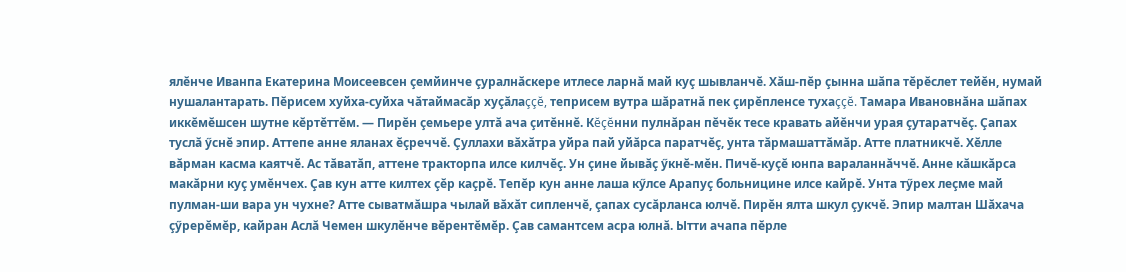ялĕнче Иванпа Екатерина Моисеевсен çемйинче çуралнăскере итлесе ларнă май куç шывланчĕ. Хăш-пĕр çынна шăпа тĕрĕслет тейĕн, нумай нушалантарать. Пĕрисем хуйха-суйха чăтаймасăр хуçăлаççĕ, теприсем вутра шăратнă пек çирĕпленсе тухаççĕ. Тамара Ивановнăна шăпах иккĕмĕшсен шутне кĕртĕттĕм. — Пирĕн çемьере ултă ача çитĕннĕ. Кĕçĕнни пулнăран пĕчĕк тесе кравать айĕнчи урая çутаратчĕç. Çапах туслă ӳснĕ эпир. Аттепе анне яланах ĕçреччĕ. Çуллахи вăхăтра уйра пай уйăрса паратчĕç, унта тăрмашаттăмăр. Атте платникчĕ. Хĕлле вăрман касма каятчĕ. Ас тăватăп, аттене тракторпа илсе килчĕç. Ун çине йывăç ӳкнĕ-мĕн. Пичĕ-куçĕ юнпа вараланнăччĕ. Анне кăшкăрса макăрни куç умĕнчех. Çав кун атте килтех çĕр каçрĕ. Тепĕр кун анне лаша кӳлсе Арапуç больницине илсе кайрĕ. Унта тӳрех леçме май пулман-ши вара ун чухне? Атте сыватмăшра чылай вăхăт сипленчĕ, çапах сусăрланса юлчĕ. Пирĕн ялта шкул çукчĕ. Эпир малтан Шăхача çӳрерĕмĕр, кайран Аслă Чемен шкулĕнче вĕрентĕмĕр. Çав самантсем асра юлнă. Ытти ачапа пĕрле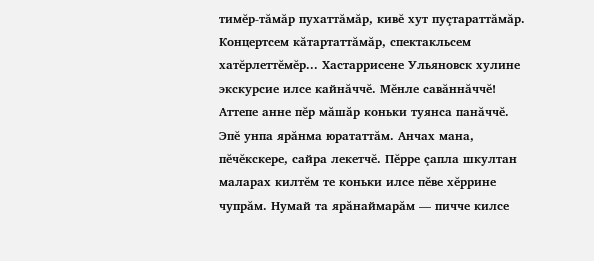тимĕр-тăмăр пухаттăмăр, кивĕ хут пуçтараттăмăр. Концертсем кăтартаттăмăр, спектакльсем хатĕрлеттĕмĕр... Хастаррисене Ульяновск хулине экскурсие илсе кайнăччĕ. Мĕнле савăннăччĕ! Аттепе анне пĕр мăшăр коньки туянса панăччĕ. Эпĕ унпа ярăнма юрататтăм. Анчах мана, пĕчĕкскере, сайра лекетчĕ. Пĕрре çапла шкултан маларах килтĕм те коньки илсе пĕве хĕррине чупрăм. Нумай та ярăнаймарăм — пичче килсе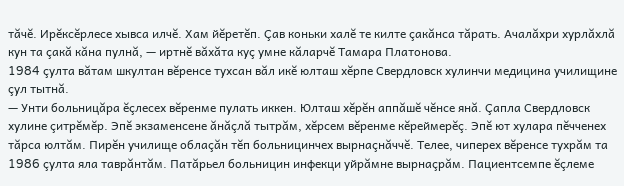тăчĕ. Ирĕксĕрлесе хывса илчĕ. Хам йĕретĕп. Çав коньки халĕ те килте çакăнса тăрать. Ачалăхри хурлăхлă кун та çакă кăна пулнă, — иртнĕ вăхăта куç умне кăларчĕ Тамара Платонова.
1984 çулта вăтам шкултан вĕренсе тухсан вăл икĕ юлташ хĕрпе Свердловск хулинчи медицина училищине çул тытнă.
— Унти больницăра ĕçлесех вĕренме пулать иккен. Юлташ хĕрĕн аппăшĕ чĕнсе янă. Çапла Свердловск хулине çитрĕмĕр. Эпĕ экзаменсене ăнăçлă тытрăм, хĕрсем вĕренме кĕреймерĕç. Эпĕ ют хулара пĕчченех тăрса юлтăм. Пирĕн училище облаçăн тĕп больницинчех вырнаçнăччĕ. Телее, чиперех вĕренсе тухрăм та 1986 çулта яла таврăнтăм. Патăрьел больницин инфекци уйрăмне вырнаçрăм. Пациентсемпе ĕçлеме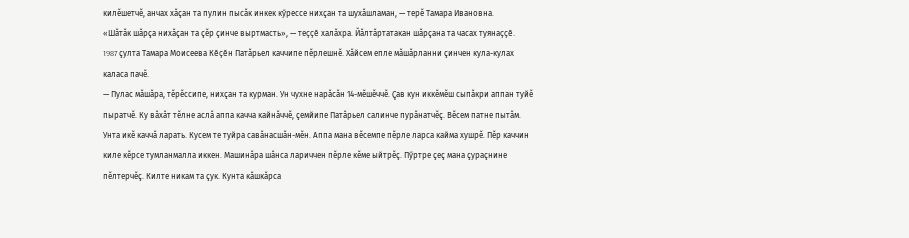килĕшетчĕ, анчах хăçан та пулин пысăк инкек кӳрессе нихçан та шухăшламан, — терĕ Тамара Ивановна.
«Шăтăк шăрçа нихăçан та çĕр çинче выртмасть», — теççĕ халăхра. Йăлтăртатакан шăрçана та часах туянаççĕ. 1987 çулта Тамара Моисеева Кĕçĕн Патăрьел каччипе пĕрлешнĕ. Хăйсем епле мăшăрланни çинчен кула-кулах каласа пачĕ.
— Пулас мăшăра, тĕрĕссипе, нихçан та курман. Ун чухне нарăсăн 14-мĕшĕччĕ. Çав кун иккĕмĕш сыпăкри аппан туйĕ пыратчĕ. Ку вăхăт тĕлне аслă аппа качча кайнăччĕ, çемйипе Патăрьел салинче пурăнатчĕç. Вĕсем патне пытăм. Унта икĕ каччă ларать. Кусем те туйра савăнасшăн-мĕн. Аппа мана вĕсемпе пĕрле ларса кайма хушрĕ. Пĕр каччин киле кĕрсе тумланмалла иккен. Машинăра шăнса лариччен пĕрле кĕме ыйтрĕç. Пӳртре çеç мана çураçнине пĕлтерчĕç. Килте никам та çук. Кунта кăшкăрса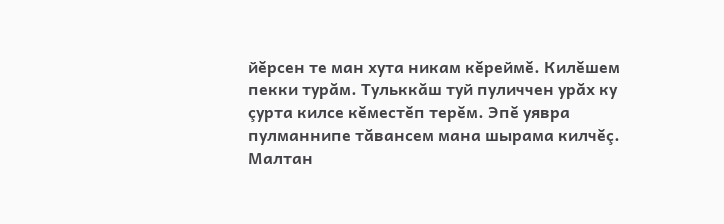йĕрсен те ман хута никам кĕреймĕ. Килĕшем пекки турăм. Тульккăш туй пуличчен урăх ку çурта килсе кĕместĕп терĕм. Эпĕ уявра пулманнипе тăвансем мана шырама килчĕç. Малтан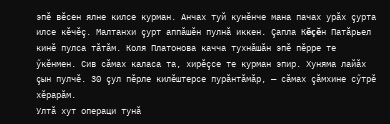эпĕ вĕсен ялне килсе курман. Анчах туй кунĕнче мана пачах урăх çурта илсе кĕчĕç. Малтанхи çурт аппăшĕн пулнă иккен. Çапла Кĕçĕн Патăрьел кинĕ пулса тăтăм. Коля Платонова качча тухнăшăн эпĕ пĕрре те ӳкĕнмен. Сив сăмах каласа та, хирĕçсе те курман эпир. Хуняма лайăх çын пулчĕ. 30 çул пĕрле килĕштерсе пурăнтăмăр, — сăмах çăмхине сӳтрĕ хĕрарăм.
Ултă хут операци тунă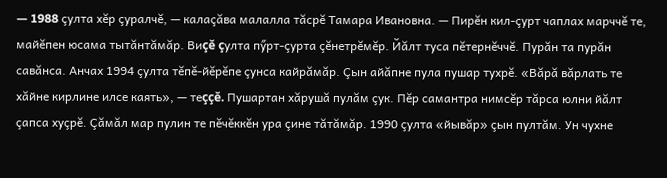— 1988 çулта хĕр çуралчĕ, — калаçăва малалла тăсрĕ Тамара Ивановна. — Пирĕн кил-çурт чаплах марччĕ те, майĕпен юсама тытăнтăмăр. Виçĕ çулта пӳрт-çурта çĕнетрĕмĕр. Йăлт туса пĕтернĕччĕ. Пурăн та пурăн савăнса. Анчах 1994 çулта тĕпĕ-йĕрĕпе çунса кайрăмăр. Çын айăпне пула пушар тухрĕ. «Вăрă вăрлать те хăйне кирлине илсе каять», — теççĕ. Пушартан хăрушă пулăм çук. Пĕр самантра нимсĕр тăрса юлни йăлт çапса хуçрĕ. Çăмăл мар пулин те пĕчĕккĕн ура çине тăтăмăр. 1990 çулта «йывăр» çын пултăм. Ун чухне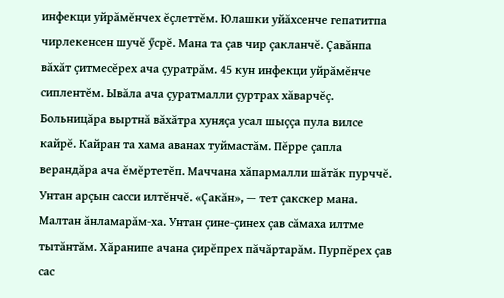инфекци уйрăмĕнчех ĕçлеттĕм. Юлашки уйăхсенче гепатитпа чирлекенсен шучĕ ӳсрĕ. Мана та çав чир çакланчĕ. Çавăнпа вăхăт çитмесĕрех ача çуратрăм. 45 кун инфекци уйрăмĕнче сиплентĕм. Ывăла ача çуратмалли çуртрах хăварчĕç. Больницăра выртнă вăхăтра хуняçа усал шыççа пула вилсе кайрĕ. Кайран та хама аванах туймастăм. Пĕрре çапла верандăра ача ĕмĕртетĕп. Маччана хăпармалли шăтăк пурччĕ. Унтан арçын сасси илтĕнчĕ. «Çакăн», — тет çакскер мана. Малтан ăнламарăм-ха. Унтан çине-çинех çав сăмаха илтме тытăнтăм. Хăранипе ачана çирĕпрех пăчăртарăм. Пурпĕрех çав сас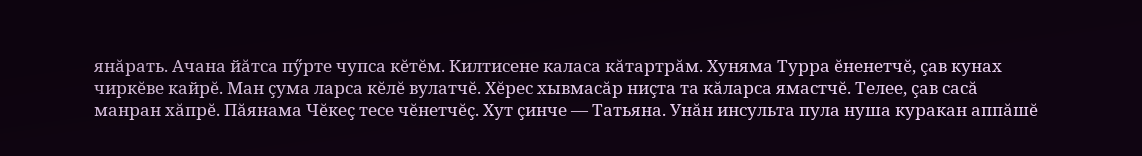янăрать. Ачана йăтса пӳрте чупса кĕтĕм. Килтисене каласа кăтартрăм. Хуняма Турра ĕненетчĕ, çав кунах чиркĕве кайрĕ. Ман çума ларса кĕлĕ вулатчĕ. Хĕрес хывмасăр ниçта та кăларса ямастчĕ. Телее, çав сасă манран хăпрĕ. Пăянама Чĕкеç тесе чĕнетчĕç. Хут çинче — Татьяна. Унăн инсульта пула нуша куракан аппăшĕ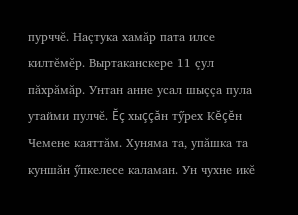пурччĕ. Наçтука хамăр пата илсе килтĕмĕр. Выртаканскере 11 çул пăхрăмăр. Унтан анне усал шыççа пула утайми пулчĕ. Ĕç хыççăн тӳрех Кĕçĕн Чемене каяттăм. Хуняма та, упăшка та куншăн ӳпкелесе каламан. Ун чухне икĕ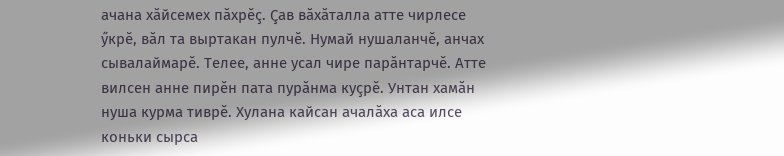ачана хăйсемех пăхрĕç. Çав вăхăталла атте чирлесе ӳкрĕ, вăл та выртакан пулчĕ. Нумай нушаланчĕ, анчах сывалаймарĕ. Телее, анне усал чире парăнтарчĕ. Атте вилсен анне пирĕн пата пурăнма куçрĕ. Унтан хамăн нуша курма тиврĕ. Хулана кайсан ачалăха аса илсе коньки сырса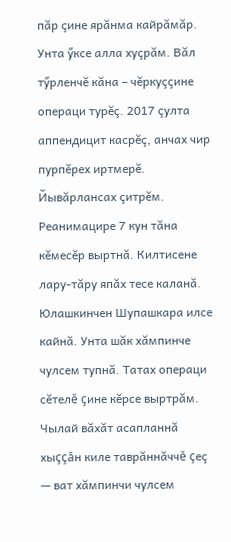пăр çине ярăнма кайрăмăр. Унта ӳксе алла хуçрăм. Вăл тӳрленчĕ кăна – чĕркуççине операци турĕç. 2017 çулта аппендицит касрĕç, анчах чир пурпĕрех иртмерĕ. Йывăрлансах çитрĕм. Реанимацире 7 кун тăна кĕмесĕр выртнă. Килтисене лару-тăру япăх тесе каланă. Юлашкинчен Шупашкара илсе кайнă. Унта шăк хăмпинче чулсем тупнă. Татах операци сĕтелĕ çине кĕрсе выртрăм. Чылай вăхăт асапланнă хыççăн киле таврăннăччĕ çеç — ват хăмпинчи чулсем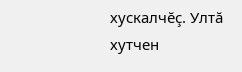хускалчĕç. Ултă хутчен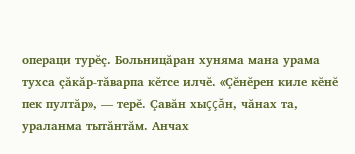операци турĕç. Больницăран хуняма мана урама тухса çăкăр-тăварпа кĕтсе илчĕ. «Çĕнĕрен киле кĕнĕ пек пултăр», — терĕ. Çавăн хыççăн, чăнах та, ураланма тытăнтăм. Анчах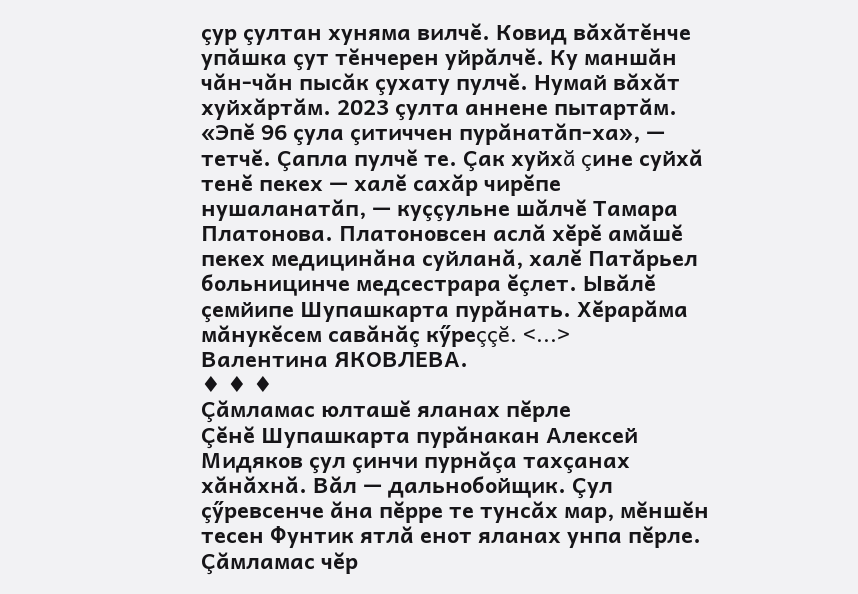çур çултан хуняма вилчĕ. Ковид вăхăтĕнче упăшка çут тĕнчерен уйрăлчĕ. Ку маншăн чăн-чăн пысăк çухату пулчĕ. Нумай вăхăт хуйхăртăм. 2023 çулта аннене пытартăм. «Эпĕ 96 çула çитиччен пурăнатăп-ха», — тетчĕ. Çапла пулчĕ те. Çак хуйхă çине суйхă тенĕ пекех — халĕ сахăр чирĕпе нушаланатăп, — куççульне шăлчĕ Тамара Платонова. Платоновсен аслă хĕрĕ амăшĕ пекех медицинăна суйланă, халĕ Патăрьел больницинче медсестрара ĕçлет. Ывăлĕ çемйипе Шупашкарта пурăнать. Хĕрарăма мăнукĕсем савăнăç кӳреççĕ. <...>
Валентина ЯКОВЛЕВА.
♦ ♦ ♦
Çăмламас юлташĕ яланах пĕрле
Çĕнĕ Шупашкарта пурăнакан Алексей Мидяков çул çинчи пурнăçа тахçанах хăнăхнă. Вăл — дальнобойщик. Çул çӳревсенче ăна пĕрре те тунсăх мар, мĕншĕн тесен Фунтик ятлă енот яланах унпа пĕрле. Çăмламас чĕр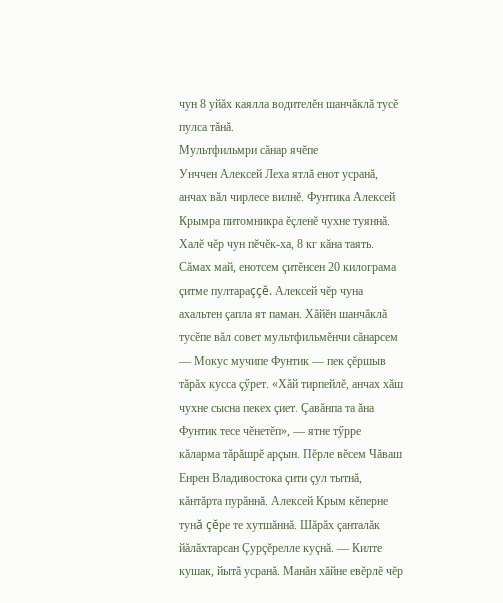чун 8 уйăх каялла водителĕн шанчăклă тусĕ пулса тăнă.
Мультфильмри сăнар ячĕпе
Унччен Алексей Леха ятлă енот усранă, анчах вăл чирлесе вилнĕ. Фунтика Алексей Крымра питомникра ĕçленĕ чухне туяннă. Халĕ чĕр чун пĕчĕк-ха, 8 кг кăна таять. Сăмах май, енотсем çитĕнсен 20 килограма çитме пултараççĕ. Алексей чĕр чуна ахальтен çапла ят паман. Хăйĕн шанчăклă тусĕпе вăл совет мультфильмĕнчи сăнарсем — Мокус мучипе Фунтик — пек çĕршыв тăрăх кусса çӳрет. «Хăй тирпейлĕ, анчах хăш чухне сысна пекех çиет. Çавăнпа та ăна Фунтик тесе чĕнетĕп», — ятне тӳрре кăларма тăрăшрĕ арçын. Пĕрле вĕсем Чăваш Енрен Владивостока çити çул тытнă, кăнтăрта пурăннă. Алексей Крым кĕперне тунă çĕре те хутшăннă. Шăрăх çанталăк йăлăхтарсан Çурçĕрелле куçнă. — Килте кушак, йытă усранă. Манăн хăйне евĕрлĕ чĕр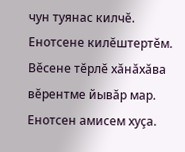чун туянас килчĕ. Енотсене килĕштертĕм. Вĕсене тĕрлĕ хăнăхăва вĕрентме йывăр мар. Енотсен амисем хуçа.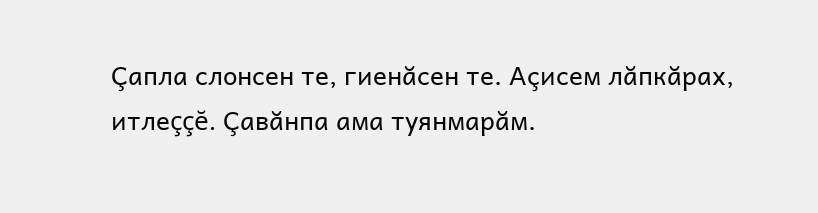Çапла слонсен те, гиенăсен те. Аçисем лăпкăрах, итлеççĕ. Çавăнпа ама туянмарăм.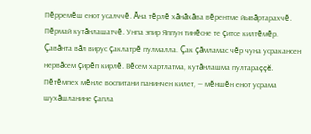Пĕрремĕш енот усалччĕ. Ăна тĕрлĕ хăнăхăва вĕрентме йывăртарахчĕ. Пĕрмай кутăнлашатчĕ. Унпа эпир Яппун тинĕсне те çитсе килтĕмĕр. Çавăнта вăл вирус çаклатрĕ пулмалла. Çак çăмламас чĕр чуна усракансен нервăсем çирĕп кирлĕ. Вĕсем хартлатма, кутăнлашма пултараççĕ. Пĕтĕмпех мĕнле воспитани панинчен килет, — мĕншĕн енот усрама шухăшланине çапла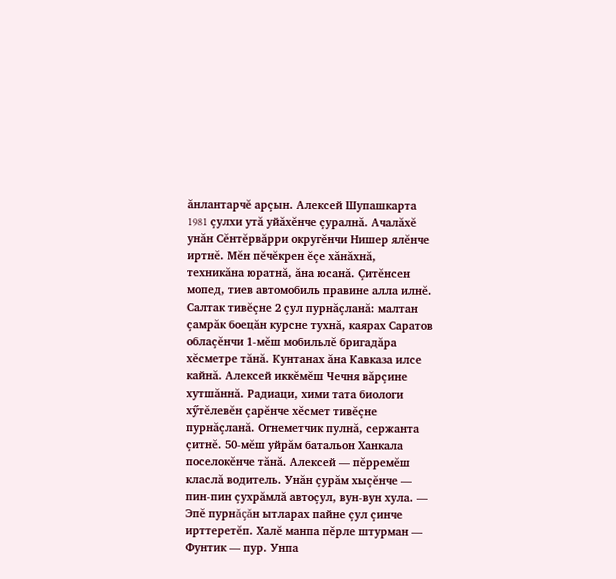ăнлантарчĕ арçын. Алексей Шупашкарта 1981 çулхи утă уйăхĕнче çуралнă. Ачалăхĕ унăн Сĕнтĕрвăрри округĕнчи Нишер ялĕнче иртнĕ. Мĕн пĕчĕкрен ĕçе хăнăхнă, техникăна юратнă, ăна юсанă. Çитĕнсен мопед, тиев автомобиль правине алла илнĕ. Салтак тивĕçне 2 çул пурнăçланă: малтан çамрăк боецăн курсне тухнă, каярах Саратов облаçĕнчи 1-мĕш мобильлĕ бригадăра хĕсметре тăнă. Кунтанах ăна Кавказа илсе кайнă. Алексей иккĕмĕш Чечня вăрçине хутшăннă. Радиаци, хими тата биологи хӳтĕлевĕн çарĕнче хĕсмет тивĕçне пурнăçланă. Огнеметчик пулнă, сержанта çитнĕ. 50-мĕш уйрăм батальон Ханкала поселокĕнче тăнă. Алексей — пĕрремĕш класлă водитель. Унăн çурăм хыçĕнче — пин-пин çухрăмлă автоçул, вун-вун хула. — Эпĕ пурнăçăн ытларах пайне çул çинче ирттеретĕп. Халĕ манпа пĕрле штурман — Фунтик — пур. Унпа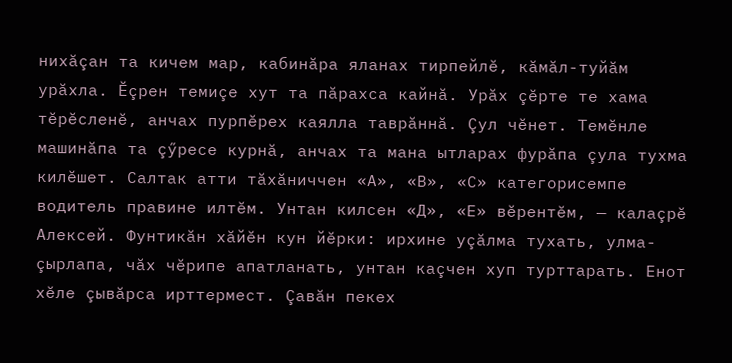нихăçан та кичем мар, кабинăра яланах тирпейлĕ, кăмăл-туйăм урăхла. Ĕçрен темиçе хут та пăрахса кайнă. Урăх çĕрте те хама тĕрĕсленĕ, анчах пурпĕрех каялла таврăннă. Çул чĕнет. Темĕнле машинăпа та çӳресе курнă, анчах та мана ытларах фурăпа çула тухма килĕшет. Салтак атти тăхăниччен «А», «В», «С» категорисемпе водитель правине илтĕм. Унтан килсен «Д», «Е» вĕрентĕм, — калаçрĕ Алексей. Фунтикăн хăйĕн кун йĕрки: ирхине уçăлма тухать, улма-çырлапа, чăх чĕрипе апатланать, унтан каçчен хуп турттарать. Енот хĕле çывăрса ирттермест. Çавăн пекех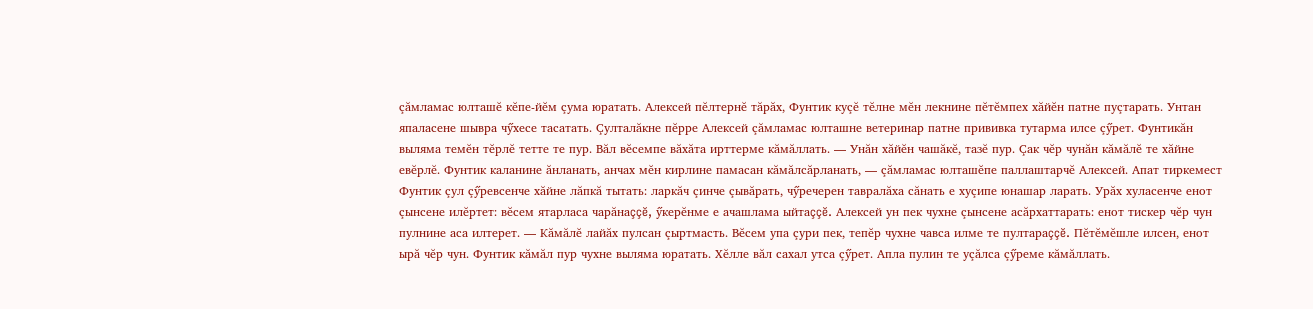çăмламас юлташĕ кĕпе-йĕм çума юратать. Алексей пĕлтернĕ тăрăх, Фунтик куçĕ тĕлне мĕн лекнине пĕтĕмпех хăйĕн патне пуçтарать. Унтан япаласене шывра чӳхесе тасатать. Çулталăкне пĕрре Алексей çăмламас юлташне ветеринар патне прививка тутарма илсе çӳрет. Фунтикăн выляма темĕн тĕрлĕ тетте те пур. Вăл вĕсемпе вăхăта ирттерме кăмăллать. — Унăн хăйĕн чашăкĕ, тазĕ пур. Çак чĕр чунăн кăмăлĕ те хăйне евĕрлĕ. Фунтик каланине ăнланать, анчах мĕн кирлине памасан кăмăлсăрланать, — çăмламас юлташĕпе паллаштарчĕ Алексей. Апат тиркемест Фунтик çул çӳревсенче хăйне лăпкă тытать: ларкăч çинче çывăрать, чӳречерен тавралăха сăнать е хуçипе юнашар ларать. Урăх хуласенче енот çынсене илĕртет: вĕсем ятарласа чарăнаççĕ, ӳкерĕнме е ачашлама ыйтаççĕ. Алексей ун пек чухне çынсене асăрхаттарать: енот тискер чĕр чун пулнине аса илтерет. — Кăмăлĕ лайăх пулсан çыртмасть. Вĕсем упа çури пек, тепĕр чухне чавса илме те пултараççĕ. Пĕтĕмĕшле илсен, енот ырă чĕр чун. Фунтик кăмăл пур чухне выляма юратать. Хĕлле вăл сахал утса çӳрет. Апла пулин те уçăлса çӳреме кăмăллать.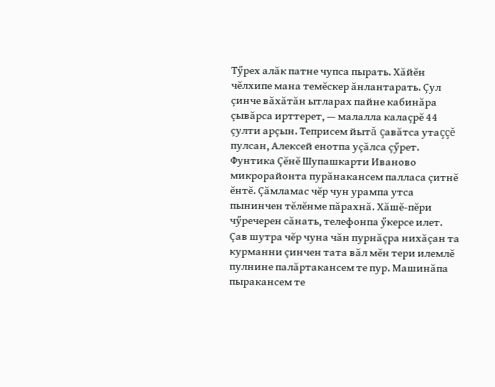Тӳрех алăк патне чупса пырать. Хăйĕн чĕлхипе мана темĕскер ăнлантарать. Çул çинче вăхăтăн ытларах пайне кабинăра çывăрса ирттерет, — малалла калаçрĕ 44 çулти арçын. Теприсем йытă çавăтса утаççĕ пулсан, Алексей енотпа уçăлса çӳрет. Фунтика Çĕнĕ Шупашкарти Иваново микрорайонта пурăнакансем палласа çитнĕ ĕнтĕ. Çăмламас чĕр чун урампа утса пынинчен тĕлĕнме пăрахнă. Хăшĕ-пĕри чӳречерен сăнать, телефонпа ӳкерсе илет. Çав шутра чĕр чуна чăн пурнăçра нихăçан та курманни çинчен тата вăл мĕн тери илемлĕ пулнине палăртакансем те пур. Машинăпа пыракансем те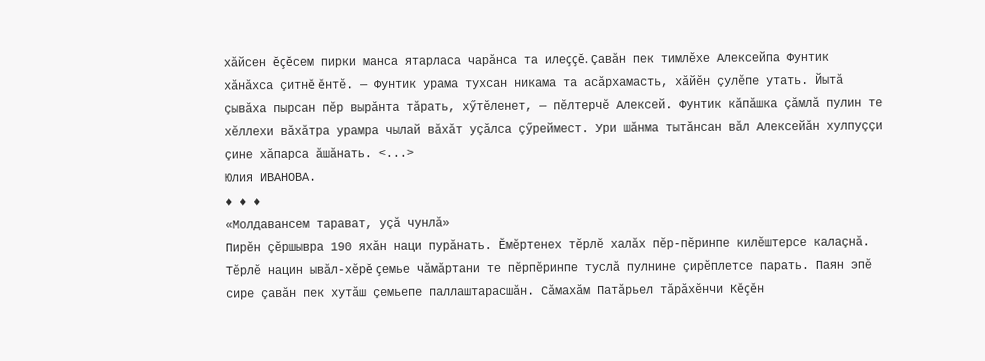хăйсен ĕçĕсем пирки манса ятарласа чарăнса та илеççĕ. Çавăн пек тимлĕхе Алексейпа Фунтик хăнăхса çитнĕ ĕнтĕ. — Фунтик урама тухсан никама та асăрхамасть, хăйĕн çулĕпе утать. Йытă çывăха пырсан пĕр вырăнта тăрать, хӳтĕленет, — пĕлтерчĕ Алексей. Фунтик кăпăшка çăмлă пулин те хĕллехи вăхăтра урамра чылай вăхăт уçăлса çӳреймест. Ури шăнма тытăнсан вăл Алексейăн хулпуççи çине хăпарса ăшăнать. <...>
Юлия ИВАНОВА.
♦ ♦ ♦
«Молдавансем тарават, уçă чунлă»
Пирĕн çĕршывра 190 яхăн наци пурăнать. Ĕмĕртенех тĕрлĕ халăх пĕр-пĕринпе килĕштерсе калаçнă. Тĕрлĕ нацин ывăл-хĕрĕ çемье чăмăртани те пĕрпĕринпе туслă пулнине çирĕплетсе парать. Паян эпĕ сире çавăн пек хутăш çемьепе паллаштарасшăн. Сăмахăм Патăрьел тăрăхĕнчи Кĕçĕн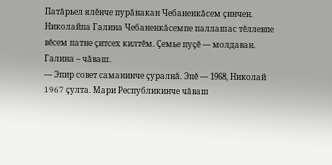Патăрьел ялĕнче пурăнакан Чебаненкăсем çинчен.
Николайпа Галина Чебаненкăсемпе паллашас тĕллевпе вĕсем патне çитсех килтĕм. Çемье пуçĕ — молдаван. Галина – чăваш.
— Эпир совет саманинче çуралнă. Эпĕ — 1968, Николай 1967 çулта. Мари Республикинче чăваш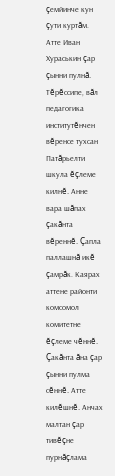çемйинче кун çути куртăм. Атте Иван Хураськин çар çынни пулнă. Тĕрĕссипе, вăл педагогика институтĕнчен вĕренсе тухсан Патăрьелти шкула ĕçлеме килнĕ. Анне вара шăпах çакăнта вĕреннĕ. Çапла паллашнă икĕ çамрăк. Каярах аттене районти комсомол комитетне ĕçлеме чĕннĕ. Çакăнта ăна çар çынни пулма сĕннĕ. Атте килĕшнĕ. Анчах малтан çар тивĕçне пурнăçлама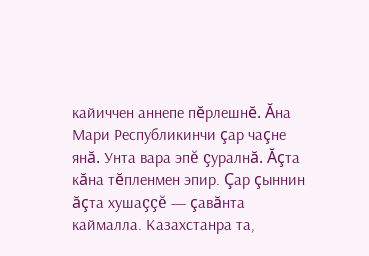кайиччен аннепе пĕрлешнĕ. Ăна Мари Республикинчи çар чаçне янă. Унта вара эпĕ çуралнă. Ăçта кăна тĕпленмен эпир. Çар çыннин ăçта хушаççĕ — çавăнта каймалла. Казахстанра та,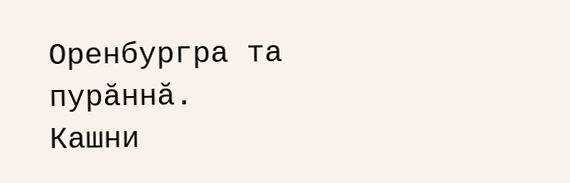Оренбургра та пурăннă. Кашни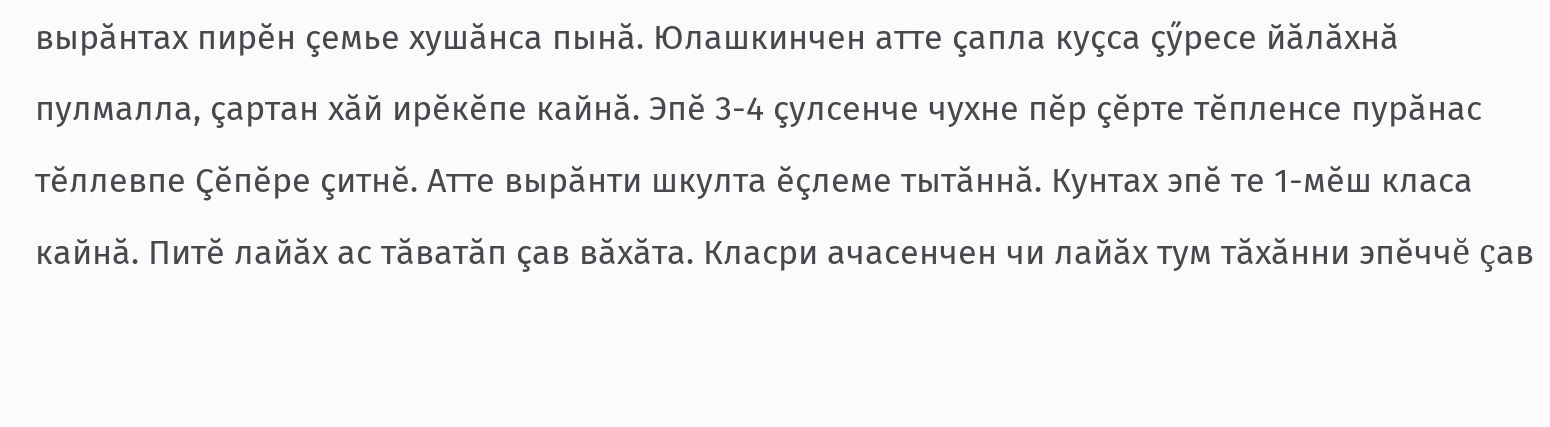вырăнтах пирĕн çемье хушăнса пынă. Юлашкинчен атте çапла куçса çӳресе йăлăхнă пулмалла, çартан хăй ирĕкĕпе кайнă. Эпĕ 3-4 çулсенче чухне пĕр çĕрте тĕпленсе пурăнас тĕллевпе Çĕпĕре çитнĕ. Атте вырăнти шкулта ĕçлеме тытăннă. Кунтах эпĕ те 1-мĕш класа кайнă. Питĕ лайăх ас тăватăп çав вăхăта. Класри ачасенчен чи лайăх тум тăхăнни эпĕччĕ çав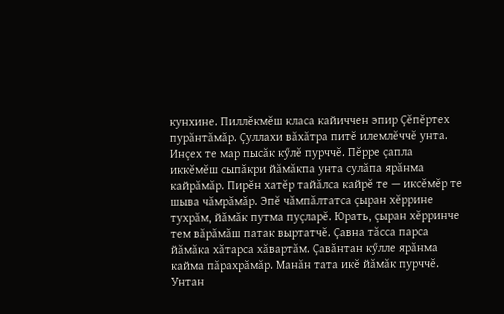кунхине. Пиллĕкмĕш класа кайиччен эпир Çĕпĕртех пурăнтăмăр. Çуллахи вăхăтра питĕ илемлĕччĕ унта. Инçех те мар пысăк кӳлĕ пурччĕ. Пĕрре çапла иккĕмĕш сыпăкри йăмăкпа унта сулăпа ярăнма кайрăмăр. Пирĕн хатĕр тайăлса кайрĕ те — иксĕмĕр те шыва чăмрăмăр. Эпĕ чăмпăлтатса çыран хĕррине тухрăм, йăмăк путма пуçларĕ. Юрать, çыран хĕрринче тем вăрăмăш патак выртатчĕ. Çавна тăсса парса йăмăка хăтарса хăвартăм. Çавăнтан кӳлле ярăнма кайма пăрахрăмăр. Манăн тата икĕ йăмăк пурччĕ. Унтан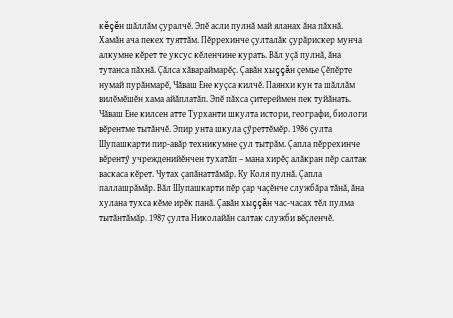кĕçĕн шăллăм çуралчĕ. Эпĕ асли пулнă май яланах ăна пăхнă. Хамăн ача пекех туяттăм. Пĕррехинче çулталăк çурăрискер мунча алкумне кĕрет те уксус кĕленчине курать. Вăл уçă пулнă, ăна тутанса пăхнă. Çăлса хăвараймарĕç. Çавăн хыççăн çемье Çĕпĕрте нумай пурăнмарĕ, Чăваш Ене куçса килчĕ. Паянхи кун та шăллăм вилĕмĕшĕн хама айăплатăп. Эпĕ пăхса çитереймен пек туйăнать. Чăваш Ене килсен атте Турханти шкулта истори, географи, биологи вĕрентме тытăнчĕ. Эпир унта шкула çӳреттĕмĕр. 1986 çулта Шупашкарти пир-авăр техникумне çул тытрăм. Çапла пĕррехинче вĕрентӳ учрежденийĕнчен тухатăп – мана хирĕç алăкран пĕр салтак васкаса кĕрет. Чутах çапăнаттăмăр. Ку Коля пулнă. Çапла паллашрăмăр. Вăл Шупашкарти пĕр çар чаçĕнче службăра тăнă, ăна хулана тухса кĕме ирĕк панă. Çавăн хыççăн час-часах тĕл пулма тытăнтăмăр. 1987 çулта Николайăн салтак служби вĕçленчĕ.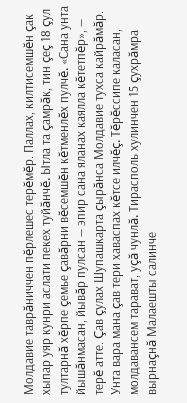Молдавие таврăниччен пĕрлешес терĕмĕр. Паллах, килтисемшĕн çак хыпар уяр кунри аслати пекех туйăнчĕ. Ытла та çамрăк, тин çеç 18 çул тултарнă хĕрпе çемье çавăрни вĕсемшĕн кĕтменлĕх пулчĕ. «Сана унта йышăнмасан, йывăр пулсан — эпир сана яланах каялла кĕтетпĕр», — терĕ атте. Çав çулах Шупашкарта çырăнса Молдавие тухса кайрăмăр. Унта вара мана çав тери хаваспах кĕтсе илчĕç. Тĕрĕссипе каласан, молдавансем тарават, уçă чунлă. Тирасполь хулинчен 15 çухрăмра вырнаçнă Малаешты салинче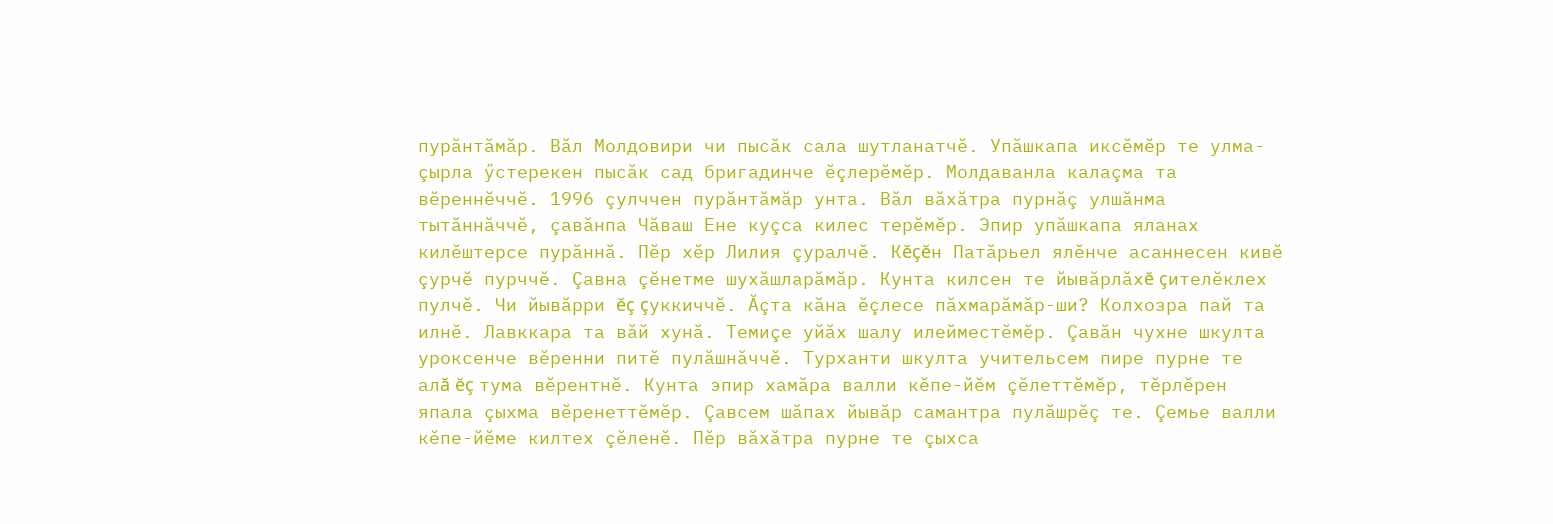пурăнтăмăр. Вăл Молдовири чи пысăк сала шутланатчĕ. Упăшкапа иксĕмĕр те улма-çырла ӳстерекен пысăк сад бригадинче ĕçлерĕмĕр. Молдаванла калаçма та вĕреннĕччĕ. 1996 çулччен пурăнтăмăр унта. Вăл вăхăтра пурнăç улшăнма тытăннăччĕ, çавăнпа Чăваш Ене куçса килес терĕмĕр. Эпир упăшкапа яланах килĕштерсе пурăннă. Пĕр хĕр Лилия çуралчĕ. Кĕçĕн Патăрьел ялĕнче асаннесен кивĕ çурчĕ пурччĕ. Çавна çĕнетме шухăшларăмăр. Кунта килсен те йывăрлăхĕ çителĕклех пулчĕ. Чи йывăрри ĕç çуккиччĕ. Ăçта кăна ĕçлесе пăхмарăмăр-ши? Колхозра пай та илнĕ. Лавккара та вăй хунă. Темиçе уйăх шалу илейместĕмĕр. Çавăн чухне шкулта уроксенче вĕренни питĕ пулăшнăччĕ. Турханти шкулта учительсем пире пурне те алă ĕç тума вĕрентнĕ. Кунта эпир хамăра валли кĕпе-йĕм çĕлеттĕмĕр, тĕрлĕрен япала çыхма вĕренеттĕмĕр. Çавсем шăпах йывăр самантра пулăшрĕç те. Çемье валли кĕпе-йĕме килтех çĕленĕ. Пĕр вăхăтра пурне те çыхса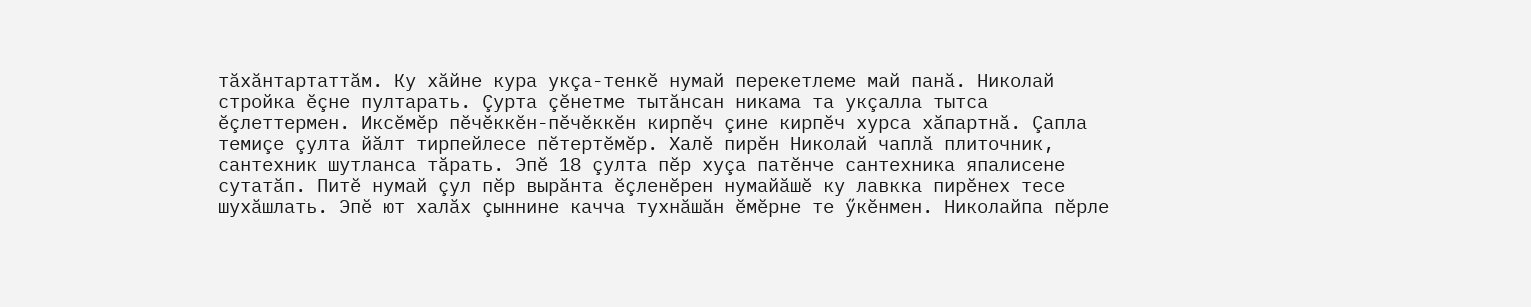тăхăнтартаттăм. Ку хăйне кура укçа-тенкĕ нумай перекетлеме май панă. Николай стройка ĕçне пултарать. Çурта çĕнетме тытăнсан никама та укçалла тытса ĕçлеттермен. Иксĕмĕр пĕчĕккĕн-пĕчĕккĕн кирпĕч çине кирпĕч хурса хăпартнă. Çапла темиçе çулта йăлт тирпейлесе пĕтертĕмĕр. Халĕ пирĕн Николай чаплă плиточник, сантехник шутланса тăрать. Эпĕ 18 çулта пĕр хуçа патĕнче сантехника япалисене сутатăп. Питĕ нумай çул пĕр вырăнта ĕçленĕрен нумайăшĕ ку лавкка пирĕнех тесе шухăшлать. Эпĕ ют халăх çыннине качча тухнăшăн ĕмĕрне те ӳкĕнмен. Николайпа пĕрле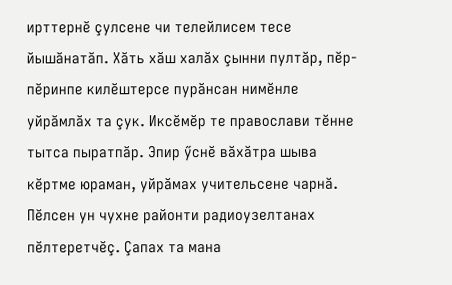ирттернĕ çулсене чи телейлисем тесе йышăнатăп. Хăть хăш халăх çынни пултăр, пĕр-пĕринпе килĕштерсе пурăнсан нимĕнле уйрăмлăх та çук. Иксĕмĕр те православи тĕнне тытса пыратпăр. Эпир ӳснĕ вăхăтра шыва кĕртме юраман, уйрăмах учительсене чарнă. Пĕлсен ун чухне районти радиоузелтанах пĕлтеретчĕç. Çапах та мана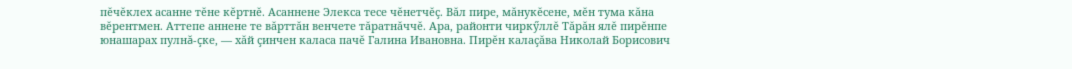пĕчĕклех асанне тĕне кĕртнĕ. Асаннене Элекса тесе чĕнетчĕç. Вăл пире, мăнукĕсене, мĕн тума кăна вĕрентмен. Аттепе аннене те вăрттăн венчете тăратнăччĕ. Ара, районти чиркӳллĕ Тăрăн ялĕ пирĕнпе юнашарах пулнă-çке, — хăй çинчен каласа пачĕ Галина Ивановна. Пирĕн калаçăва Николай Борисович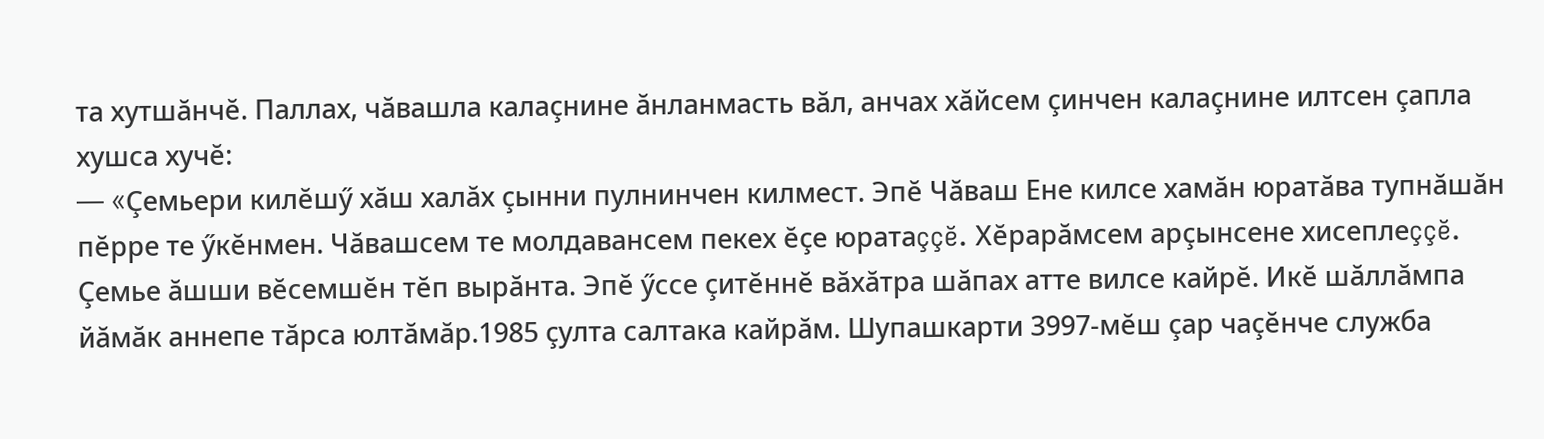та хутшăнчĕ. Паллах, чăвашла калаçнине ăнланмасть вăл, анчах хăйсем çинчен калаçнине илтсен çапла хушса хучĕ:
— «Çемьери килĕшӳ хăш халăх çынни пулнинчен килмест. Эпĕ Чăваш Ене килсе хамăн юратăва тупнăшăн пĕрре те ӳкĕнмен. Чăвашсем те молдавансем пекех ĕçе юратаççĕ. Хĕрарăмсем арçынсене хисеплеççĕ. Çемье ăшши вĕсемшĕн тĕп вырăнта. Эпĕ ӳссе çитĕннĕ вăхăтра шăпах атте вилсе кайрĕ. Икĕ шăллăмпа йăмăк аннепе тăрса юлтăмăр.1985 çулта салтака кайрăм. Шупашкарти 3997-мĕш çар чаçĕнче служба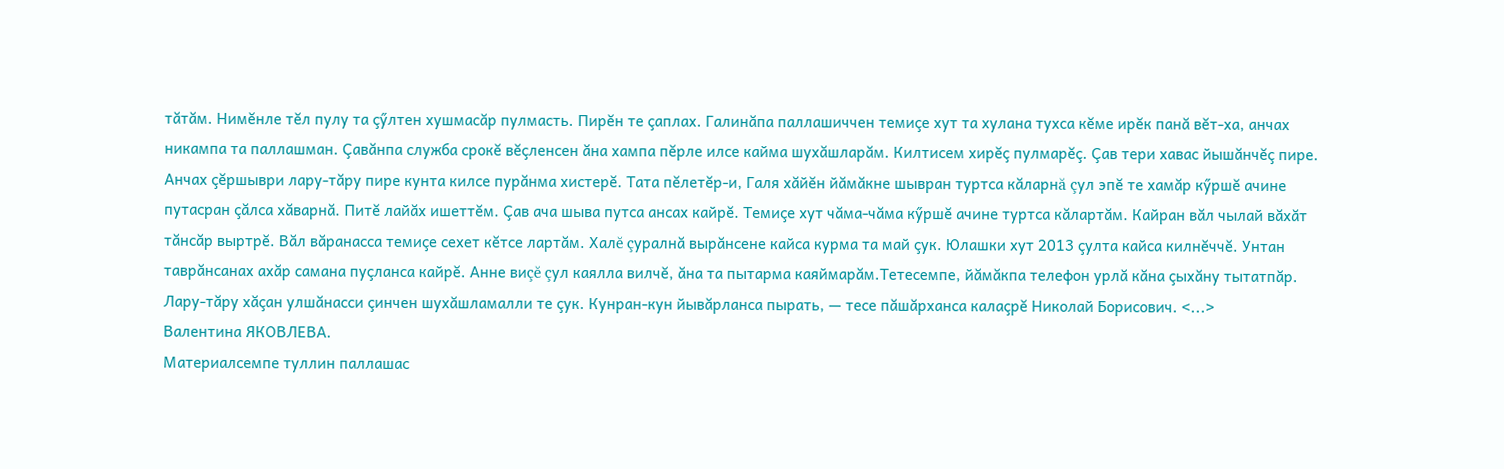тăтăм. Нимĕнле тĕл пулу та çӳлтен хушмасăр пулмасть. Пирĕн те çаплах. Галинăпа паллашиччен темиçе хут та хулана тухса кĕме ирĕк панă вĕт-ха, анчах никампа та паллашман. Çавăнпа служба срокĕ вĕçленсен ăна хампа пĕрле илсе кайма шухăшларăм. Килтисем хирĕç пулмарĕç. Çав тери хавас йышăнчĕç пире. Анчах çĕршыври лару-тăру пире кунта килсе пурăнма хистерĕ. Тата пĕлетĕр-и, Галя хăйĕн йăмăкне шывран туртса кăларнă çул эпĕ те хамăр кӳршĕ ачине путасран çăлса хăварнă. Питĕ лайăх ишеттĕм. Çав ача шыва путса ансах кайрĕ. Темиçе хут чăма-чăма кӳршĕ ачине туртса кăлартăм. Кайран вăл чылай вăхăт тăнсăр выртрĕ. Вăл вăранасса темиçе сехет кĕтсе лартăм. Халĕ çуралнă вырăнсене кайса курма та май çук. Юлашки хут 2013 çулта кайса килнĕччĕ. Унтан таврăнсанах ахăр самана пуçланса кайрĕ. Анне виçĕ çул каялла вилчĕ, ăна та пытарма каяймарăм.Тетесемпе, йăмăкпа телефон урлă кăна çыхăну тытатпăр. Лару-тăру хăçан улшăнасси çинчен шухăшламалли те çук. Кунран-кун йывăрланса пырать, — тесе пăшăрханса калаçрĕ Николай Борисович. <...>
Валентина ЯКОВЛЕВА.
Материалсемпе туллин паллашас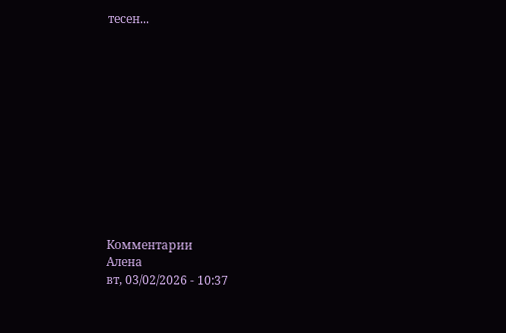тесен...












Комментарии
Алена
вт, 03/02/2026 - 10:37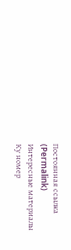Постоянная ссылка (Permalink)
Интересные материалы
Ку номер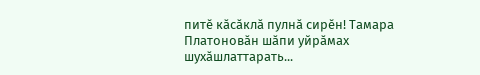питӗ кӑсӑклӑ пулнӑ сирӗн! Тамара Платоновӑн шӑпи уйрӑмах шухӑшлаттарать...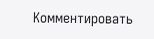Комментировать